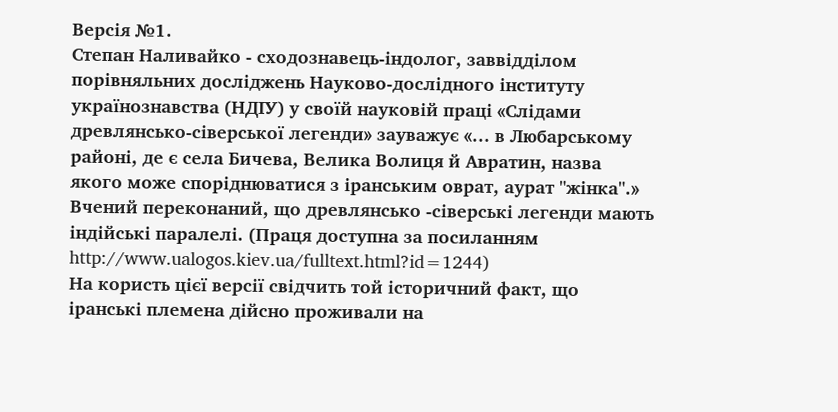Версія №1.
Степан Наливайко - сходознавець-індолог, заввідділом порівняльних досліджень Науково-дослідного інституту українознавства (НДІУ) у своїй науковій праці «Слідами древлянсько-сіверської легенди» зауважує «… в Любарському районі, де є села Бичева, Велика Волиця й Авратин, назва якого може споріднюватися з іранським оврат, аурат "жінка".» Вчений переконаний, що древлянсько -сіверські легенди мають індійські паралелі. (Праця доступна за посиланням http://www.ualogos.kiev.ua/fulltext.html?id=1244)
На користь цієї версії свідчить той історичний факт, що іранські племена дійсно проживали на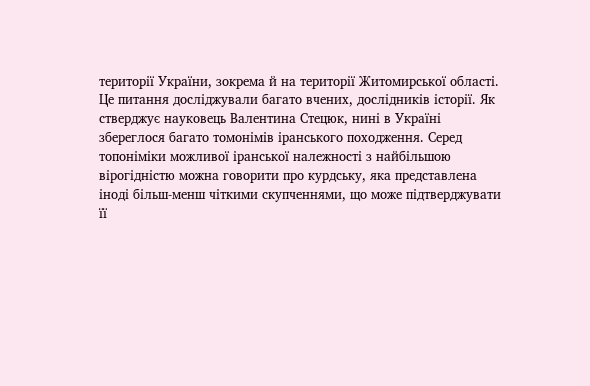території України, зокрема й на території Житомирської області. Це питання досліджували багато вчених, дослідників історії. Як стверджує науковець Валентина Стецюк, нині в Україні збереглося багато томонімів іранського походження. Серед топоніміки можливої іранської належності з найбільшою вірогідністю можна говорити про курдську, яка представлена іноді більш-менш чіткими скупченнями, що може підтверджувати її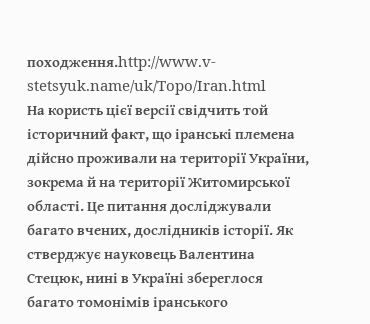походження.http://www.v-stetsyuk.name/uk/Topo/Iran.html
На користь цієї версії свідчить той історичний факт, що іранські племена дійсно проживали на території України, зокрема й на території Житомирської області. Це питання досліджували багато вчених, дослідників історії. Як стверджує науковець Валентина Стецюк, нині в Україні збереглося багато томонімів іранського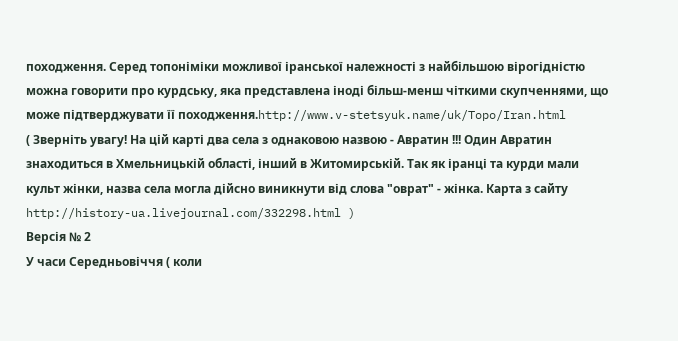походження. Серед топоніміки можливої іранської належності з найбільшою вірогідністю можна говорити про курдську, яка представлена іноді більш-менш чіткими скупченнями, що може підтверджувати її походження.http://www.v-stetsyuk.name/uk/Topo/Iran.html
( Зверніть увагу! На цій карті два села з однаковою назвою - Авратин !!! Один Авратин знаходиться в Хмельницькій області, інший в Житомирській. Так як іранці та курди мали культ жінки, назва села могла дійсно виникнути від слова "оврат" - жінка. Карта з сайту http://history-ua.livejournal.com/332298.html )
Версія № 2
У часи Середньовіччя ( коли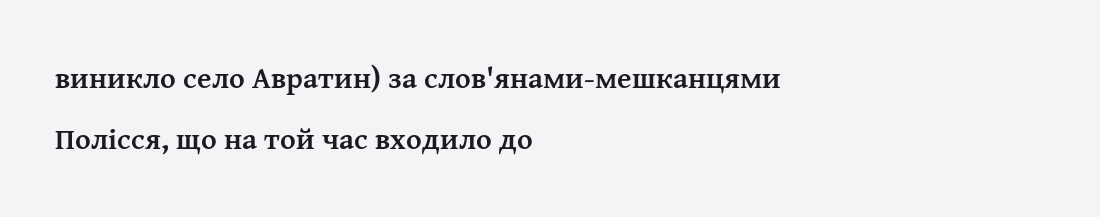виникло село Авратин) за слов'янами-мешканцями Полісся, що на той час входило до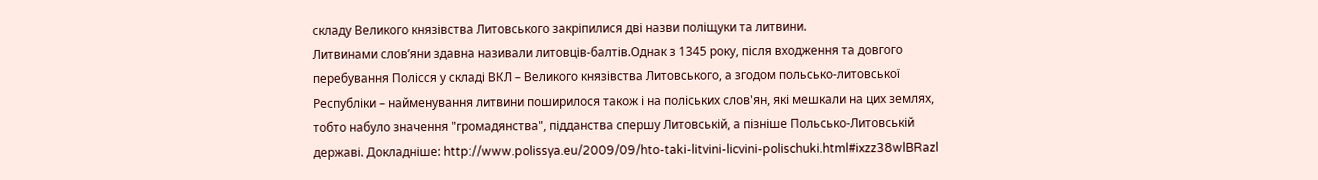складу Великого князівства Литовського закріпилися дві назви поліщуки та литвини.
Литвинами слов’яни здавна називали литовців-балтів.Однак з 1345 року, після входження та довгого перебування Полісся у складі ВКЛ – Великого князівства Литовського, а згодом польсько-литовської Республіки – найменування литвини поширилося також і на поліських слов'ян, які мешкали на цих землях, тобто набуло значення "громадянства", підданства спершу Литовській, а пізніше Польсько-Литовській державі. Докладніше: http://www.polissya.eu/2009/09/hto-taki-litvini-licvini-polischuki.html#ixzz38wlBRazl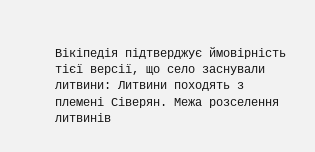Вікіпедія підтверджує ймовірність тієї версії, що село заснували литвини: Литвини походять з племені Сіверян. Межа розселення литвинів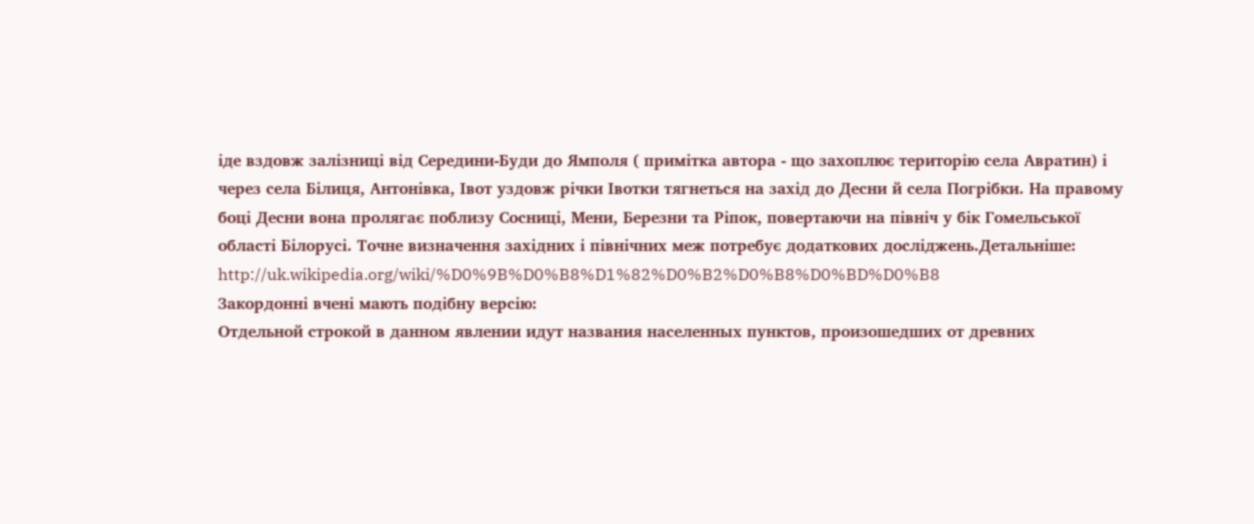іде вздовж залізниці від Середини-Буди до Ямполя ( примітка автора - що захоплює територію села Авратин) і через села Білиця, Антонівка, Івот уздовж річки Івотки тягнеться на захід до Десни й села Погрібки. На правому боці Десни вона пролягає поблизу Сосниці, Мени, Березни та Ріпок, повертаючи на північ у бік Гомельської області Білорусі. Точне визначення західних і північних меж потребує додаткових досліджень.Детальніше: http://uk.wikipedia.org/wiki/%D0%9B%D0%B8%D1%82%D0%B2%D0%B8%D0%BD%D0%B8
Закордонні вчені мають подібну версію:
Отдельной строкой в данном явлении идут названия населенных пунктов, произошедших от древних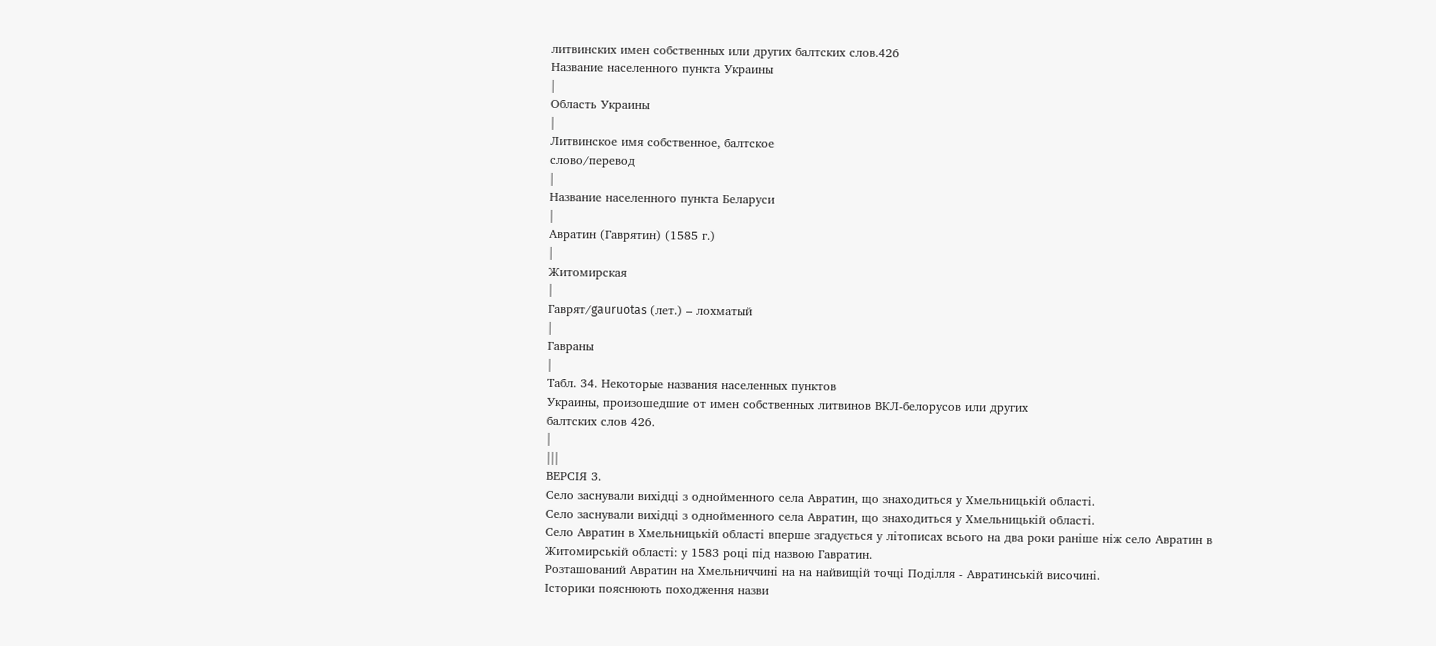литвинских имен собственных или других балтских слов.426
Название населенного пункта Украины
|
Область Украины
|
Литвинское имя собственное, балтское
слово/перевод
|
Название населенного пункта Беларуси
|
Авратин (Гаврятин) (1585 г.)
|
Житомирская
|
Гаврят/gauruotas (лет.) – лохматый
|
Гавраны
|
Табл. 34. Некоторые названия населенных пунктов
Украины, произошедшие от имен собственных литвинов ВКЛ-белорусов или других
балтских слов 426.
|
|||
ВЕРСІЯ 3.
Село заснували вихідці з однойменного села Авратин, що знаходиться у Хмельницькій області.
Село заснували вихідці з однойменного села Авратин, що знаходиться у Хмельницькій області.
Село Авратин в Хмельницькій області вперше згадується у літописах всього на два роки раніше ніж село Авратин в Житомирській області: у 1583 році під назвою Гавратин.
Розташований Авратин на Хмельниччині на на найвищій точці Поділля - Авратинській височині.
Історики пояснюють походження назви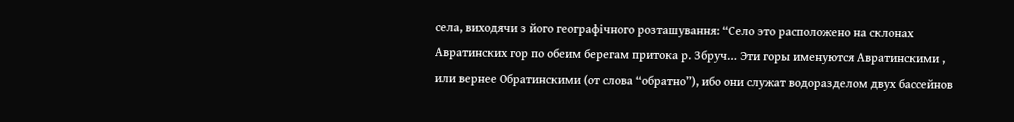села, виходячи з його географічного розташування: “Село это расположено на склонах Авратинских гор по обеим берегам притока р. Збруч… Эти горы именуются Авратинскими , или вернее Обратинскими (от слова “обратно”), ибо они служат водоразделом двух бассейнов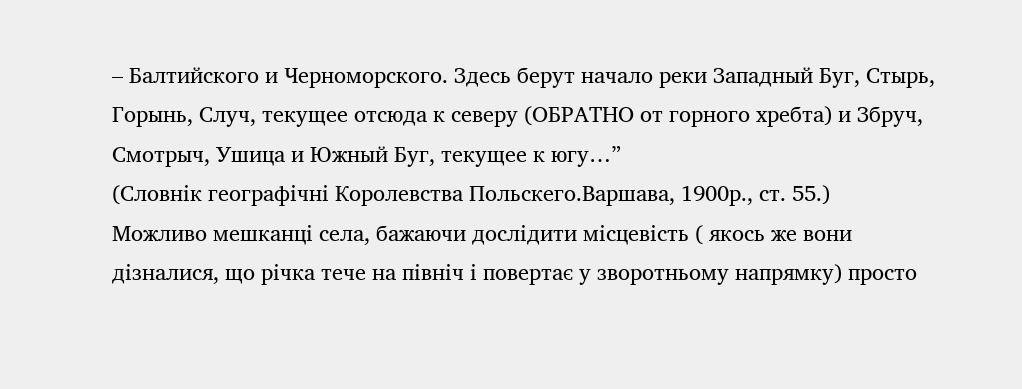– Балтийского и Черноморского. Здесь берут начало реки Западный Буг, Стырь, Горынь, Случ, текущее отсюда к северу (ОБРАТНО от горного хребта) и Збруч, Смотрыч, Ушица и Южный Буг, текущее к югу…”
(Словнік географічні Королевства Польскего.Варшава, 1900р., ст. 55.)
Можливо мешканці села, бажаючи дослідити місцевість ( якось же вони дізналися, що річка тече на північ і повертає у зворотньому напрямку) просто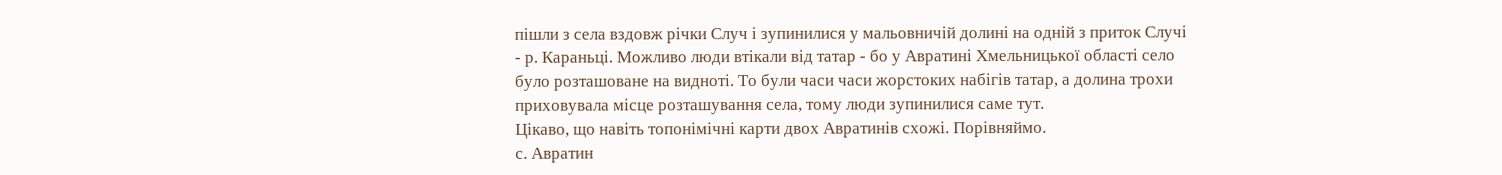пішли з села вздовж річки Случ і зупинилися у мальовничій долині на одній з приток Случі - р. Караньці. Можливо люди втікали від татар - бо у Авратині Хмельницької області село було розташоване на видноті. То були часи часи жорстоких набігів татар, а долина трохи приховувала місце розташування села, тому люди зупинилися саме тут.
Цікаво, що навіть топонімічні карти двох Авратинів схожі. Порівняймо.
с. Авратин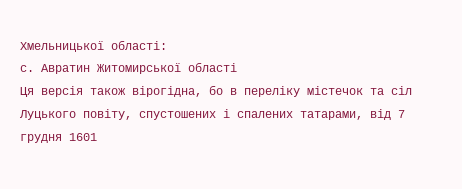Хмельницької області:
с. Авратин Житомирської області
Ця версія також вірогідна, бо в переліку містечок та сіл Луцького повіту, спустошених і спалених татарами, від 7 грудня 1601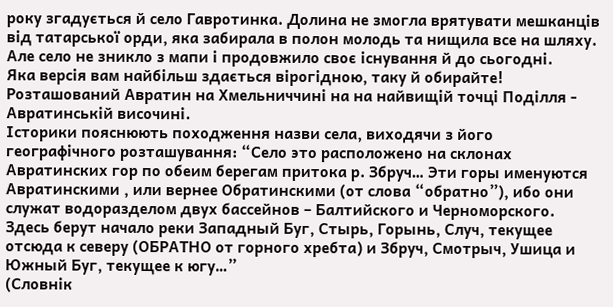року згадується й село Гавротинка. Долина не змогла врятувати мешканців від татарської орди, яка забирала в полон молодь та нищила все на шляху. Але село не зникло з мапи і продовжило своє існування й до сьогодні.
Яка версія вам найбільш здається вірогідною, таку й обирайте!
Розташований Авратин на Хмельниччині на на найвищій точці Поділля - Авратинській височині.
Історики пояснюють походження назви села, виходячи з його географічного розташування: “Село это расположено на склонах Авратинских гор по обеим берегам притока р. Збруч… Эти горы именуются Авратинскими , или вернее Обратинскими (от слова “обратно”), ибо они служат водоразделом двух бассейнов – Балтийского и Черноморского. Здесь берут начало реки Западный Буг, Стырь, Горынь, Случ, текущее отсюда к северу (ОБРАТНО от горного хребта) и Збруч, Смотрыч, Ушица и Южный Буг, текущее к югу…”
(Словнік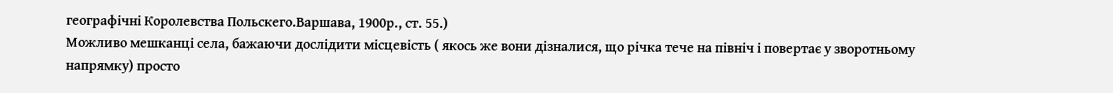географічні Королевства Польскего.Варшава, 1900р., ст. 55.)
Можливо мешканці села, бажаючи дослідити місцевість ( якось же вони дізналися, що річка тече на північ і повертає у зворотньому напрямку) просто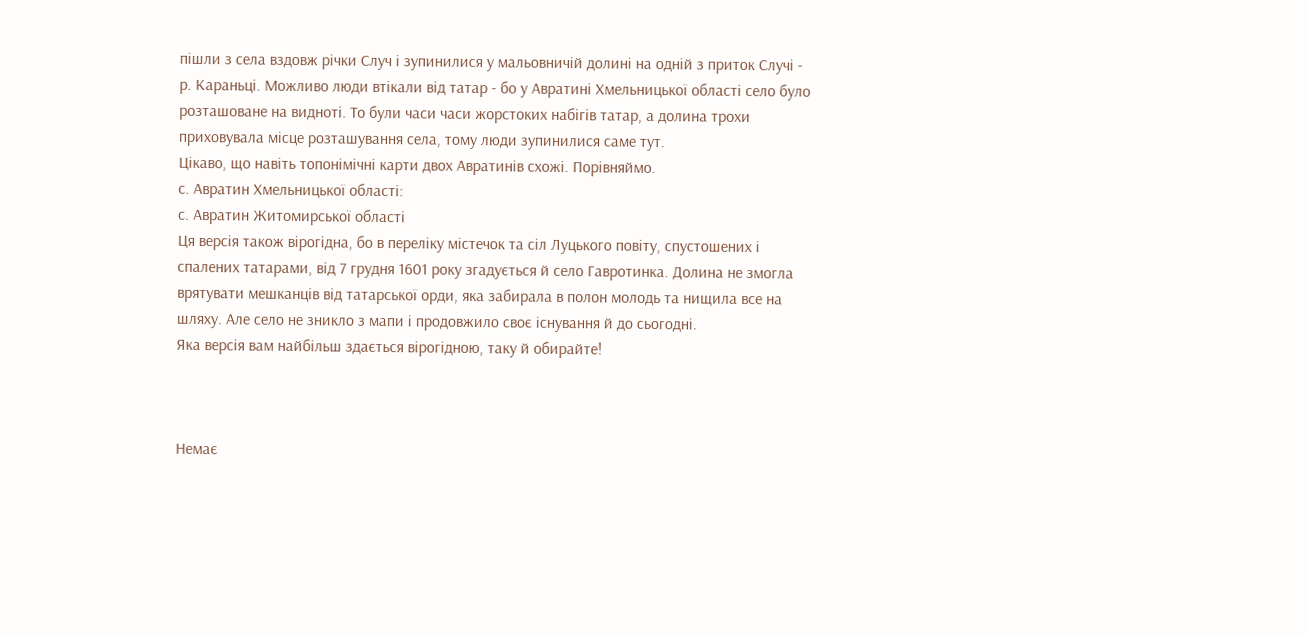пішли з села вздовж річки Случ і зупинилися у мальовничій долині на одній з приток Случі - р. Караньці. Можливо люди втікали від татар - бо у Авратині Хмельницької області село було розташоване на видноті. То були часи часи жорстоких набігів татар, а долина трохи приховувала місце розташування села, тому люди зупинилися саме тут.
Цікаво, що навіть топонімічні карти двох Авратинів схожі. Порівняймо.
с. Авратин Хмельницької області:
с. Авратин Житомирської області
Ця версія також вірогідна, бо в переліку містечок та сіл Луцького повіту, спустошених і спалених татарами, від 7 грудня 1601 року згадується й село Гавротинка. Долина не змогла врятувати мешканців від татарської орди, яка забирала в полон молодь та нищила все на шляху. Але село не зникло з мапи і продовжило своє існування й до сьогодні.
Яка версія вам найбільш здається вірогідною, таку й обирайте!



Немає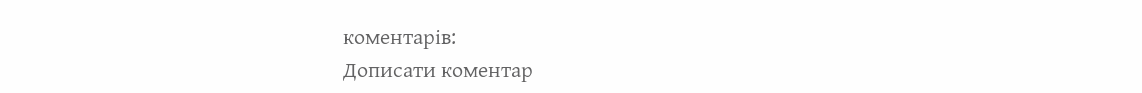коментарів:
Дописати коментар